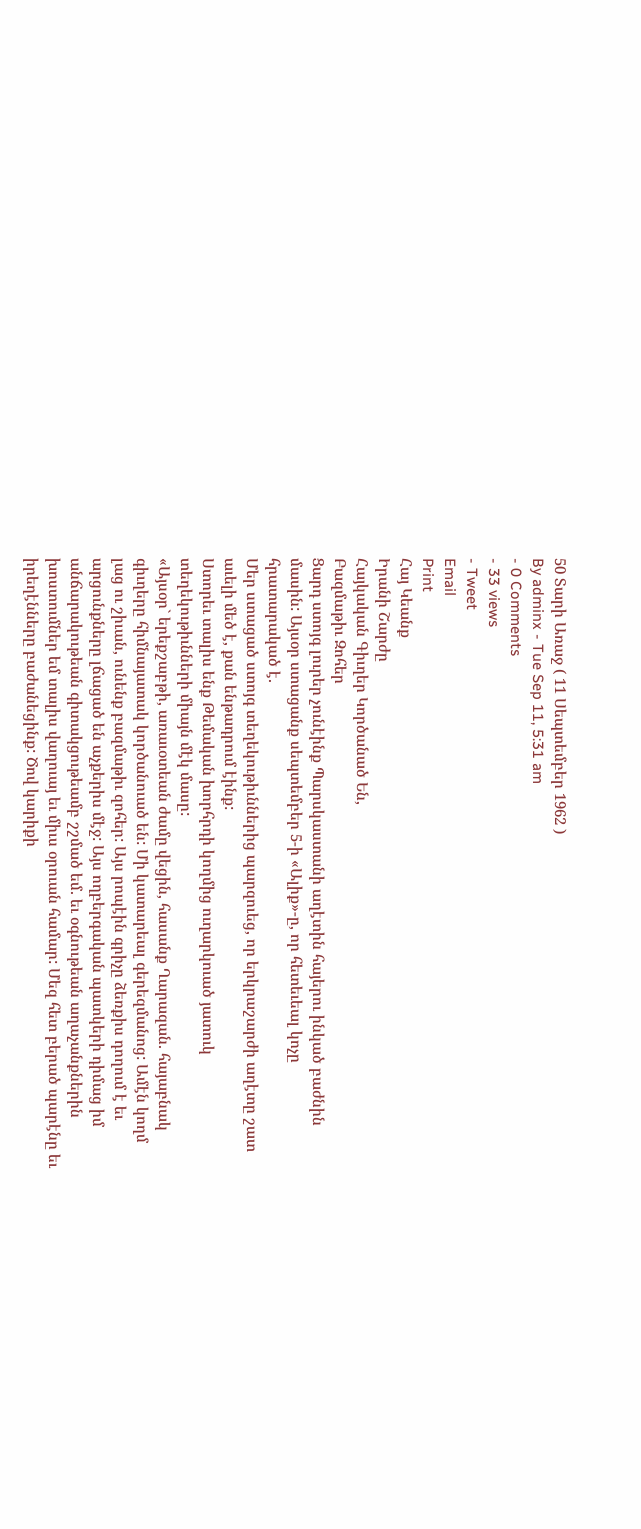50 Տարի Առաջ ( 11 Սեպտեմբեր 1962 )
By adminx - Tue Sep 11, 5:31 am
- 0 Comments
- 33 views
- Tweet
Email
Print
Հայ Կեանք
Իրանի Շարժը
Հայկական Գիւղեր Կործանած Են,
Բազմաթիւ Զոհեր
Ցարդ ստոյգ լուրեր չունէինք Պարսկաստանի աղէտին հայերու ինկած բաժնին մասին: Այսօր ստացանք սեպտեմբեր 5-ի «Ալիք»-ը, որ հետեւեալ կոչը հրատարակած է.
Մեր ստացած ստոյգ տեղեկութիւններից պարզուեց, որ երկրաշարժի աղէտը շատ աւելի մեծ է, քան ենթադրում էինք:
Ստորեւ տալիս ենք Թեմական խորհրդի կողմից ուղարկուած յատուկ տեղեկութիւնների միայն մէկ մասը:
«Այսօր` երեքշաբթի, առաւօտեան ժամը վեցին, հասանք Ղարազան. հայաբնակ գիւղերը հիմնայատակ կործանուած են: Մի կատարեալ գերեզմանոց: Ամէն կողմ լաց ու շիւան, ունենք բազմաթիւ զոհեր: Այս րոպէին գրիչը ձեռքիս դողում է եւ արցունքները լճացած են աչքերիս մէջ: Այս ողբերգական պատկերի դիմաց իմ անճարակութեան գիտակցութեամբ շշմած եմ. եւ օգնութեան աղաչանքներին խոստումներ եմ տալիս վաղուայ եւ միւս օրուան համար: Մեզ հետ բերած պարէնը եւ իրեղէնները բաժանեցինք: Ծով կարիքի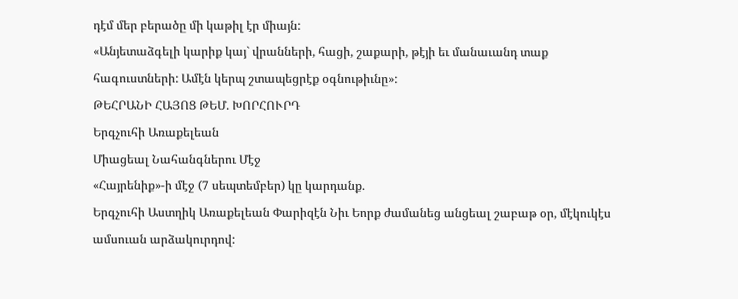դէմ մեր բերածը մի կաթիլ էր միայն:
«Անյետաձգելի կարիք կայ` վրանների, հացի, շաքարի, թէյի եւ մանաւանդ տաք հագուստների: Ամէն կերպ շտապեցրէք օգնութիւնը»:
ԹԵՀՐԱՆԻ ՀԱՅՈՑ ԹԵՄ. ԽՈՐՀՈՒՐԴ
Երգչուհի Առաքելեան
Միացեալ Նահանգներու Մէջ
«Հայրենիք»-ի մէջ (7 սեպտեմբեր) կը կարդանք.
Երգչուհի Աստղիկ Առաքելեան Փարիզէն Նիւ Եորք ժամանեց անցեալ շաբաթ օր, մէկուկէս ամսուան արձակուրդով: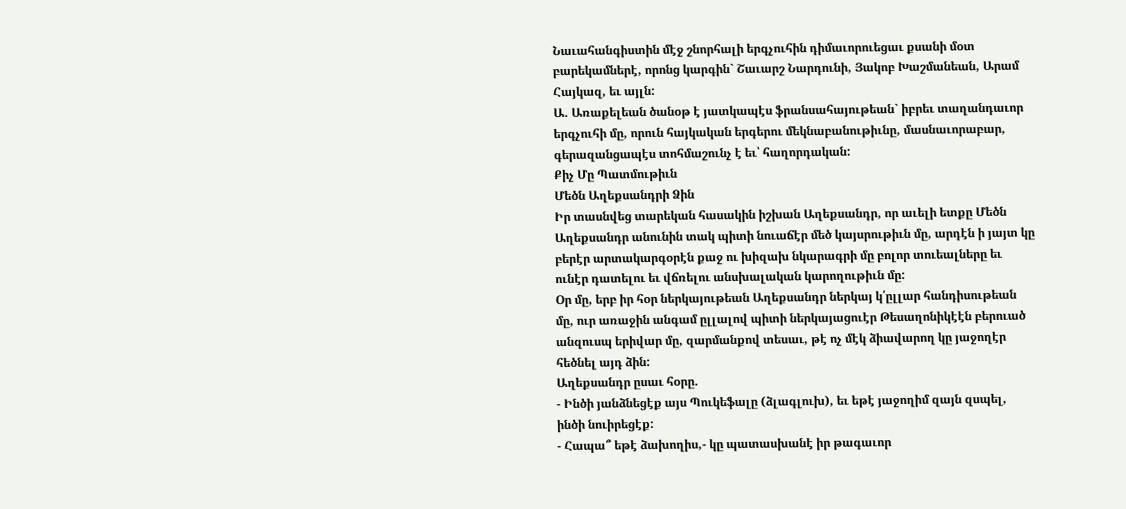Նաւահանգիստին մէջ շնորհալի երգչուհին դիմաւորուեցաւ քսանի մօտ բարեկամներէ, որոնց կարգին` Շաւարշ Նարդունի, Յակոբ Խաշմանեան, Արամ Հայկազ, եւ այլն:
Ա. Առաքելեան ծանօթ է յատկապէս ֆրանսահայութեան` իբրեւ տաղանդաւոր երգչուհի մը, որուն հայկական երգերու մեկնաբանութիւնը, մասնաւորաբար, գերազանցապէս տոհմաշունչ է եւ՝ հաղորդական:
Քիչ Մը Պատմութիւն
Մեծն Աղեքսանդրի Ձին
Իր տասնվեց տարեկան հասակին իշխան Աղեքսանդր, որ աւելի ետքը Մեծն Աղեքսանդր անունին տակ պիտի նուաճէր մեծ կայսրութիւն մը, արդէն ի յայտ կը բերէր արտակարգօրէն քաջ ու խիզախ նկարագրի մը բոլոր տուեալները եւ ունէր դատելու եւ վճռելու անսխալական կարողութիւն մը:
Օր մը, երբ իր հօր ներկայութեան Աղեքսանդր ներկայ կ՛ըլլար հանդիսութեան մը, ուր առաջին անգամ ըլլալով պիտի ներկայացուէր Թեսաղոնիկէէն բերուած անզուսպ երիվար մը, զարմանքով տեսաւ, թէ ոչ մէկ ձիավարող կը յաջողէր հեծնել այդ ձին:
Աղեքսանդր ըսաւ հօրը.
- Ինծի յանձնեցէք այս Պուկեֆալը (ձլագլուխ), եւ եթէ յաջողիմ զայն զսպել, ինծի նուիրեցէք:
- Հապա՞ եթէ ձախողիս,- կը պատասխանէ իր թագաւոր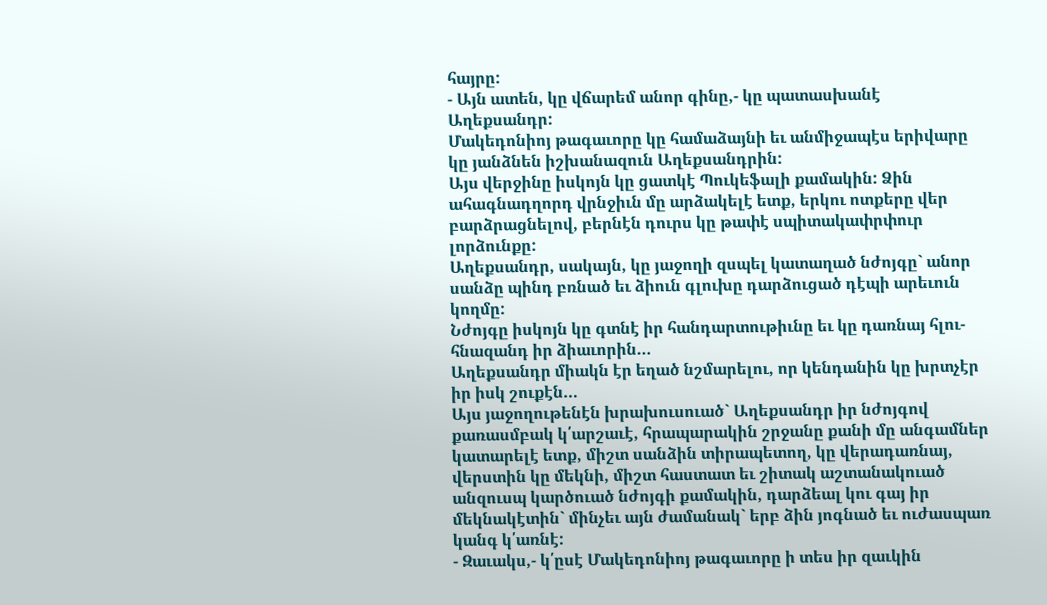հայրը:
- Այն ատեն, կը վճարեմ անոր գինը,- կը պատասխանէ Աղեքսանդր:
Մակեդոնիոյ թագաւորը կը համաձայնի եւ անմիջապէս երիվարը կը յանձնեն իշխանազուն Աղեքսանդրին:
Այս վերջինը իսկոյն կը ցատկէ Պուկեֆալի քամակին: Ձին ահագնադղորդ վրնջիւն մը արձակելէ ետք, երկու ոտքերը վեր բարձրացնելով, բերնէն դուրս կը թափէ սպիտակափրփուր լորձունքը:
Աղեքսանդր, սակայն, կը յաջողի զսպել կատաղած նժոյգը` անոր սանձը պինդ բռնած եւ ձիուն գլուխը դարձուցած դէպի արեւուն կողմը:
Նժոյգը իսկոյն կը գտնէ իր հանդարտութիւնը եւ կը դառնայ հլու-հնազանդ իր ձիաւորին…
Աղեքսանդր միակն էր եղած նշմարելու, որ կենդանին կը խրտչէր իր իսկ շուքէն…
Այս յաջողութենէն խրախուսուած` Աղեքսանդր իր նժոյգով քառասմբակ կ՛արշաւէ, հրապարակին շրջանը քանի մը անգամներ կատարելէ ետք, միշտ սանձին տիրապետող, կը վերադառնայ, վերստին կը մեկնի, միշտ հաստատ եւ շիտակ աշտանակուած անզուսպ կարծուած նժոյգի քամակին, դարձեալ կու գայ իր մեկնակէտին` մինչեւ այն ժամանակ` երբ ձին յոգնած եւ ուժասպառ կանգ կ՛առնէ:
- Զաւակս,- կ՛ըսէ Մակեդոնիոյ թագաւորը ի տես իր զաւկին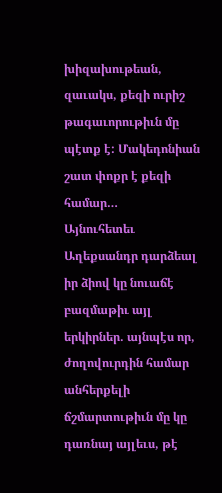խիզախութեան, զաւակս, քեզի ուրիշ թագաւորութիւն մը պէտք է: Մակեդոնիան շատ փոքր է քեզի համար…
Այնուհետեւ Աղեքսանդր դարձեալ իր ձիով կը նուաճէ բազմաթիւ այլ երկիրներ. այնպէս որ, ժողովուրդին համար անհերքելի ճշմարտութիւն մը կը դառնայ այլեւս, թէ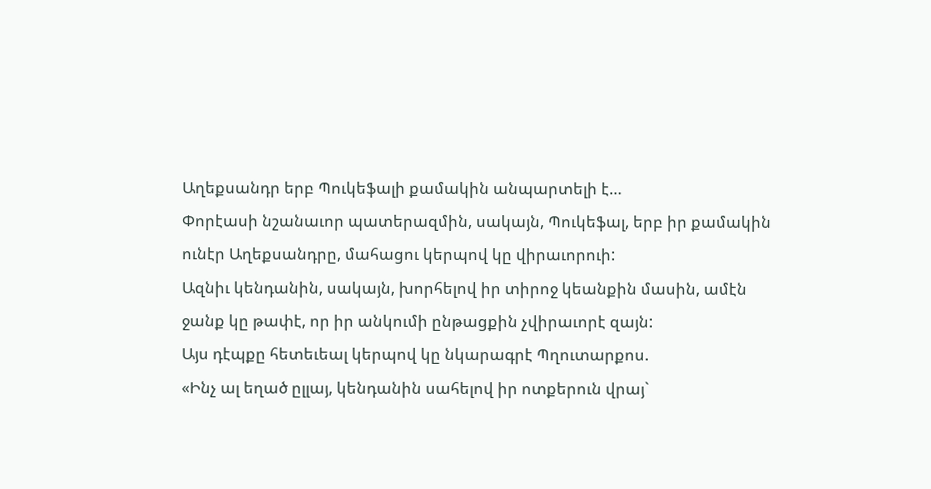Աղեքսանդր երբ Պուկեֆալի քամակին անպարտելի է…
Փորէասի նշանաւոր պատերազմին, սակայն, Պուկեֆալ, երբ իր քամակին ունէր Աղեքսանդրը, մահացու կերպով կը վիրաւորուի:
Ազնիւ կենդանին, սակայն, խորհելով իր տիրոջ կեանքին մասին, ամէն ջանք կը թափէ, որ իր անկումի ընթացքին չվիրաւորէ զայն:
Այս դէպքը հետեւեալ կերպով կը նկարագրէ Պղուտարքոս.
«Ինչ ալ եղած ըլլայ, կենդանին սահելով իր ոտքերուն վրայ`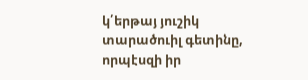կ՛երթայ յուշիկ տարածուիլ գետինը, որպէսզի իր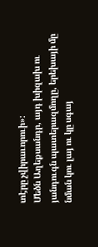տէրը չվիրաւորուի»:
Մեծն Աղեքսանդր, այդ խիզախ ու յանդուգն պատերազմողը, երեխայի մը նման կու լայ ու կը սգայ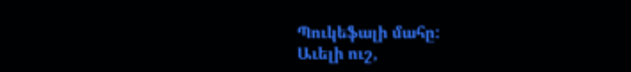Պուկեֆալի մահը:
Աւելի ուշ,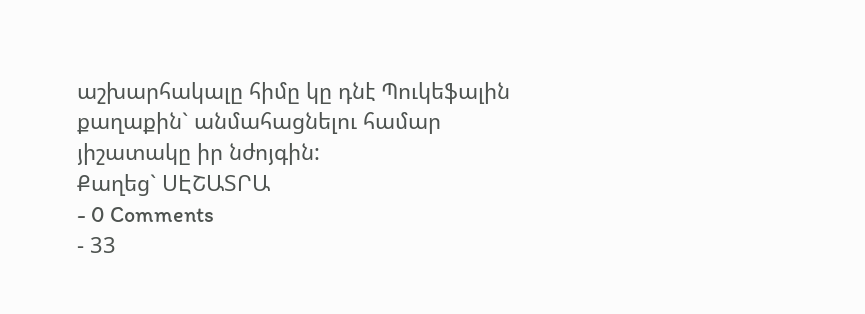աշխարհակալը հիմը կը դնէ Պուկեֆալին քաղաքին` անմահացնելու համար յիշատակը իր նժոյգին:
Քաղեց` ՍԷՇԱՏՐԱ
- 0 Comments
- 33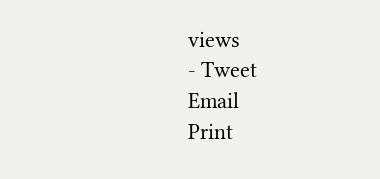views
- Tweet
Email
Print